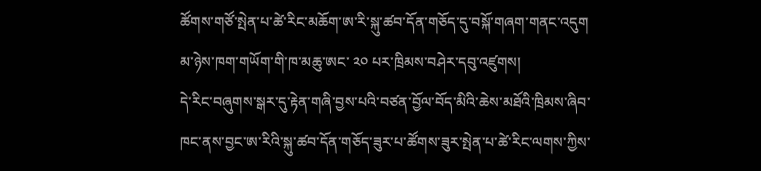ཚོགས་གཙོ་སྤེན་པ་ཚེ་རིང་མཆོག་ཨ་རི་སྐུ་ཚབ་དོན་གཅོད་དུ་བསྐོ་གཞག་གནང་འདུག
མ་ཉེས་ཁག་གཡོག་གི་ཁ་མཆུ་ཨང་ ༢༠ པར་ཁྲིམས་བཤེར་དབུ་འཛུགས།
དེ་རིང་བཞུགས་སྒར་དུ་རྟེན་གཞི་བྱས་པའི་བཙན་བྱོལ་བོད་མིའི་ཆེས་མཐོའི་ཁྲིམས་ཞིབ་ཁང་ནས་བྱང་ཨ་རིའི་སྐུ་ཚབ་དོན་གཅོད་ཟུར་པ་ཚོགས་ཟུར་སྤེན་པ་ཚེ་རིང་ལགས་ཀྱིས་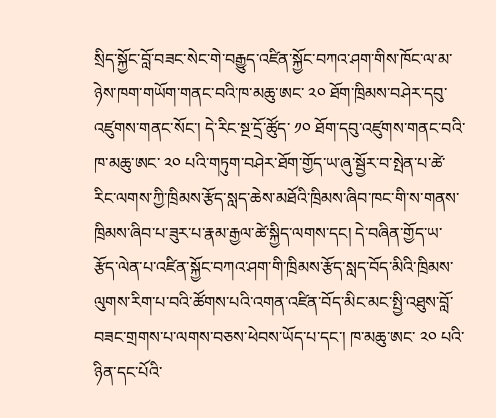སྲིད་སྐྱོང་བློ་བཟང་སེང་གེ་བརྒྱུད་འཛིན་སྐྱོང་བཀའ་ཤག་གིས་ཁོང་ལ་མ་ཉེས་ཁག་གཡོག་གནང་བའི་ཁ་མཆུ་ཨང་ ༢༠ ཐོག་ཁྲིམས་བཤེར་དབུ་འཛུགས་གནང་སོང་། དེ་རིང་སྔ་དྲོ་ཚོུད་ ༡༠ ཐོག་དབུ་འཛུགས་གནང་བའི་ཁ་མཆུ་ཨང་ ༢༠ པའི་གཏུག་བཤེར་ཐོག་གྱོད་ཡ་ཞུ་སྦྱོར་བ་སྤེན་པ་ཚེ་རིང་ལགས་ཀྱི་ཁྲིམས་རྩོད་སླད་ཆེས་མཐོའི་ཁྲིམས་ཞིབ་ཁང་གི་ས་གནས་ཁྲིམས་ཞིབ་པ་ཟུར་པ་རྣམ་རྒྱལ་ཚེ་སྐྱིད་ལགས་དང། དེ་བཞིན་གྱོད་ཡ་རྩོད་ལེན་པ་འཛིན་སྐྱོང་བཀའ་ཤག་གི་ཁྲིམས་རྩོད་སླད་བོད་མིའི་ཁྲིམས་ལུགས་རིག་པ་བའི་ཚོགས་པའི་འགན་འཛིན་བོད་མིང་མང་སྤྱི་འཐུས་བློ་བཟང་གྲགས་པ་ལགས་བཅས་ཕེབས་ཡོད་པ་དང་། ཁ་མཆུ་ཨང་ ༢༠ པའི་ཉིན་དང་པོའི་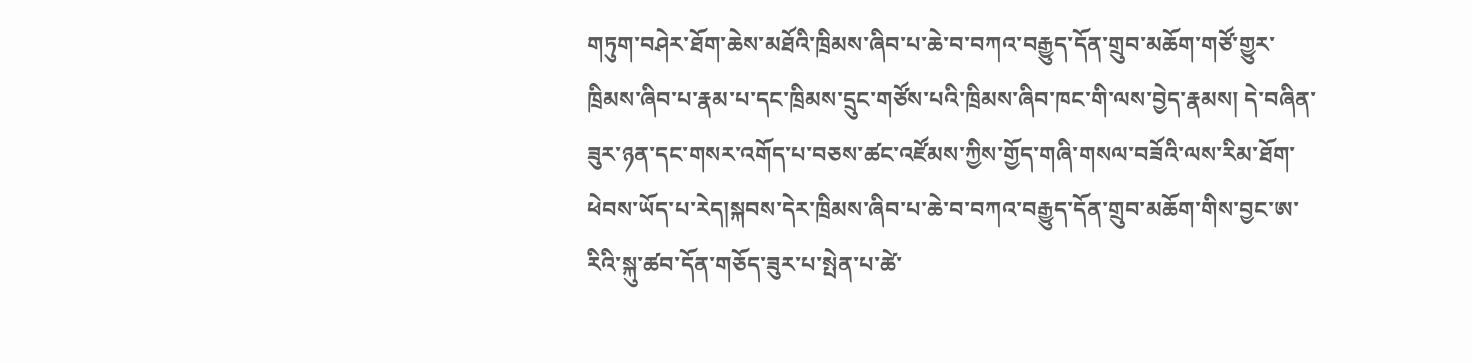གཏུག་བཤེར་ཐོག་ཆེས་མཐོའི་ཁྲིམས་ཞིབ་པ་ཆེ་བ་བཀའ་བརྒྱུད་དོན་གྲུབ་མཆོག་གཙོ་གྱུར་ཁྲིམས་ཞིབ་པ་རྣམ་པ་དང་ཁྲིམས་དྲུང་གཙོས་པའི་ཁྲིམས་ཞིབ་ཁང་གི་ལས་བྱེད་རྣམས། དེ་བཞིན་ཟུར་ཉན་དང་གསར་འགོད་པ་བཅས་ཚང་འཛོམས་ཀྱིས་གྱོད་གཞི་གསལ་བཟོའི་ལས་རིམ་ཐོག་ཕེབས་ཡོད་པ་རེད།སྐབས་དེར་ཁྲིམས་ཞིབ་པ་ཆེ་བ་བཀའ་བརྒྱུད་དོན་གྲུབ་མཆོག་གིས་བྱང་ཨ་རིའི་སྐུ་ཚབ་དོན་གཅོད་ཟུར་པ་སྤེན་པ་ཚེ་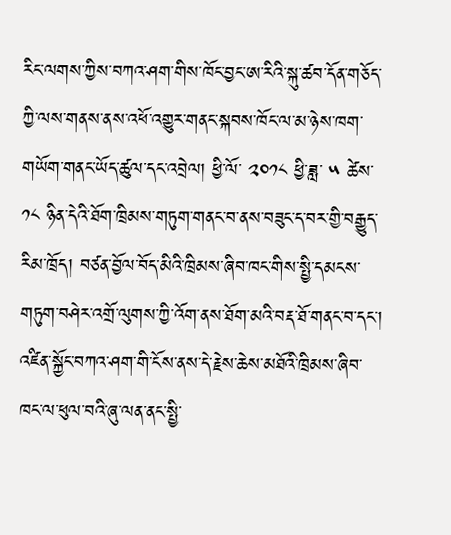རིང་ལགས་ཀྱིས་བཀའ་ཤག་གིས་ཁོང་བྱང་ཨ་རིའི་སྐུ་ཚབ་དོན་གཅོད་ཀྱི་ལས་གནས་ནས་འཕོ་འགྱུར་གནང་སྐབས་ཁོང་ལ་མ་ཉེས་ཁག་གཡོག་གནང་ཡོད་ཚུལ་དང་འབྲེལ། ཕྱི་ལོ་ ༢༠༡༨ ཕྱི་ཟླ་ ༥ ཚེས་ ༡༨ ཉིན་དེའི་ཐོག་ཁྲིམས་གཏུག་གནང་བ་ནས་བཟུང་ད་བར་གྱི་བརྒྱུད་རིམ་ཁྲོད། བཙན་བྱོལ་བོད་མིའི་ཁྲིམས་ཞིབ་ཁང་གིས་སྤྱི་དམངས་གཏུག་བཤེར་འགྲོ་ལུགས་ཀྱི་འོག་ནས་ཐོག་མའི་བརྡ་ཐོ་གནང་བ་དང་། འཛིན་སྐྱོང་བཀའ་ཤག་གི་ངོས་ནས་དེ་རྗེས་ཆེས་མཐོའི་ཁྲིམས་ཞིབ་ཁང་ལ་ཕུལ་བའི་ཞུ་ལན་ནང་སྤྱི་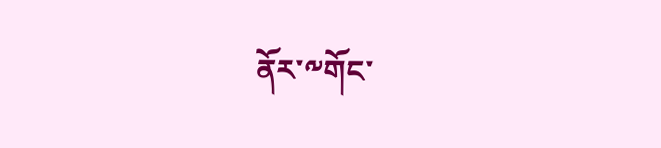ནོར་༸གོང་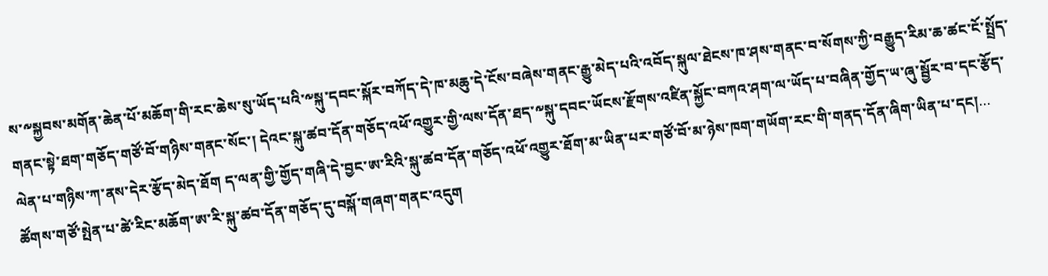ས་༸སྐྱབས་མགོན་ཆེན་པོ་མཆོག་གི་རང་ཆེས་སུ་ཡོད་པའི་༸སྐུ་དབང་སྐོར་བཀོད་དེ་ཁ་མཆུ་དེ་ངོས་བཞེས་གནང་རྒྱུ་མེད་པའི་འབོད་སྐུལ་ཐེངས་ཁ་ཤས་གནང་བ་སོགས་ཀྱི་བརྒྱུད་རིམ་ཆ་ཚང་ངོ་སྤྲོད་གནང་སྟེ་ཐག་གཅོད་གཙོ་བོ་གཉིས་གནང་སོང་། དེའང་སྐུ་ཚབ་དོན་གཅོད་འཕོ་འགྱུར་གྱི་ལས་དོན་ཐད་༸སྐུ་དབང་ཡོངས་རྫོགས་འཛིན་སྐྱོང་བཀའ་ཤག་ལ་ཡོད་པ་བཞིན་གྱོད་ཡ་ཞུ་སྦྱོར་བ་དང་རྩོད་ལེན་པ་གཉིས་ཀ་ནས་དེར་རྩོད་མེད་ཐོག ད་ལན་གྱི་གྱོད་གཞི་དེ་བྱང་ཨ་རིའི་སྐུ་ཚབ་དོན་གཅོད་འཕོ་འགྱུར་ཐོག་མ་ཡིན་པར་གཙོ་བོ་མ་ཉེས་ཁག་གཡོག་རང་གི་གནད་དོན་ཞིག་ཡིན་པ་དང།...
ཚོགས་གཙོ་སྤེན་པ་ཚེ་རིང་མཆོག་ཨ་རི་སྐུ་ཚབ་དོན་གཅོད་དུ་བསྐོ་གཞག་གནང་འདུག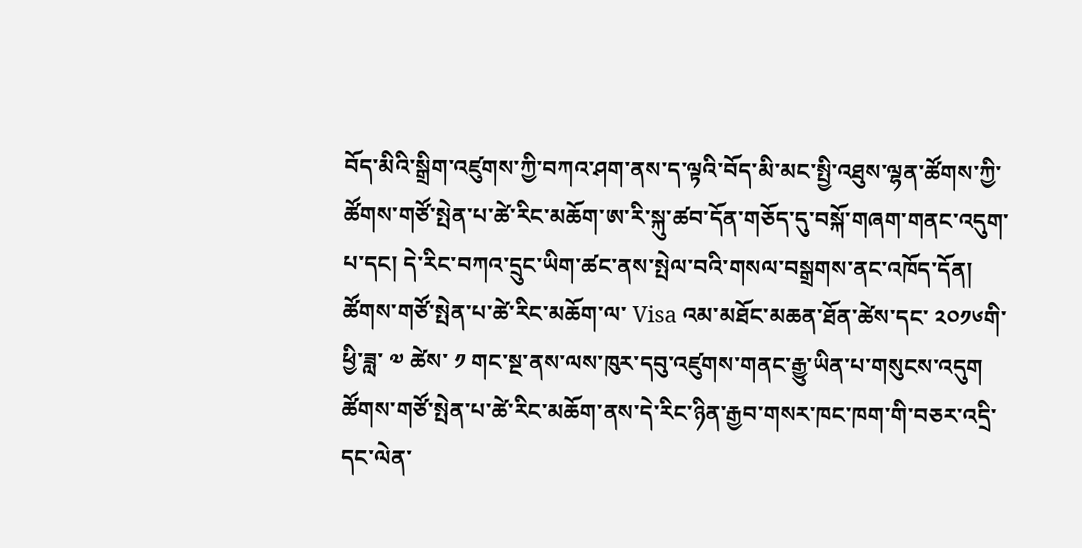བོད་མིའི་སྒྲིག་འཛུགས་ཀྱི་བཀའ་ཤག་ནས་ད་ལྟའི་བོད་མི་མང་སྤྱི་འཐུས་ལྷན་ཚོགས་ཀྱི་ཚོགས་གཙོ་སྤེན་པ་ཚེ་རིང་མཆོག་ཨ་རི་སྐུ་ཚབ་དོན་གཅོད་དུ་བསྐོ་གཞག་གནང་འདུག་པ་དང། དེ་རིང་བཀའ་དྲུང་ཡིག་ཚང་ནས་སྤེལ་བའི་གསལ་བསྒྲགས་ནང་འཁོད་དོན། ཚོགས་གཙོ་སྤེན་པ་ཚེ་རིང་མཆོག་ལ་ Visa འམ་མཐོང་མཆན་ཐོན་ཚེས་དང་ ༢༠༡༦གི་ཕྱི་ཟླ་ ༧ ཚེས་ ༡ གང་སྔ་ནས་ལས་ཁུར་དབུ་འཛུགས་གནང་རྒྱུ་ཡིན་པ་གསུངས་འདུག ཚོགས་གཙོ་སྤེན་པ་ཚེ་རིང་མཆོག་ནས་དེ་རིང་ཉིན་རྒྱབ་གསར་ཁང་ཁག་གི་བཅར་འདྲི་དང་ལེན་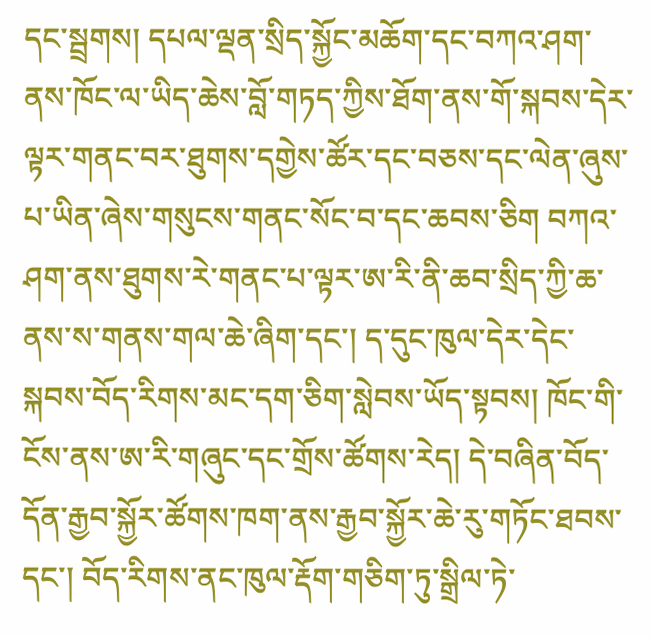དང་སྦྲགས། དཔལ་ལྡན་སྲིད་སྐྱོང་མཆོག་དང་བཀའ་ཤག་ནས་ཁོང་ལ་ཡིད་ཆེས་བློ་གཏད་ཀྱིས་ཐོག་ནས་གོ་སྐབས་དེར་ལྟར་གནང་བར་ཐུགས་དགྱེས་ཚོར་དང་བཅས་དང་ལེན་ཞུས་པ་ཡིན་ཞེས་གསུངས་གནང་སོང་བ་དང་ཆབས་ཅིག བཀའ་ཤག་ནས་ཐུགས་རེ་གནང་པ་ལྟར་ཨ་རི་ནི་ཆབ་སྲིད་ཀྱི་ཆ་ནས་ས་གནས་གལ་ཆེ་ཞིག་དང་། ད་དུང་ཁུལ་དེར་དེང་སྐབས་བོད་རིགས་མང་དག་ཅིག་སླེབས་ཡོད་སྟབས། ཁོང་གི་ངོས་ནས་ཨ་རི་གཞུང་དང་གྲོས་ཚོགས་རེད། དེ་བཞིན་བོད་དོན་རྒྱབ་སྐྱོར་ཚོགས་ཁག་ནས་རྒྱབ་སྐྱོར་ཆེ་རུ་གཏོང་ཐབས་དང་། བོད་རིགས་ནང་ཁུལ་རྡོག་གཅིག་ཏུ་སྒྲིལ་ཏེ་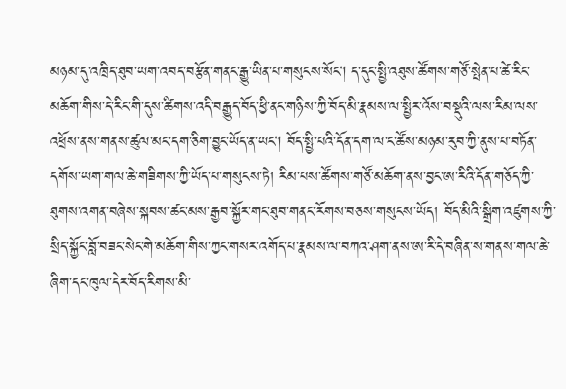མཉམ་དུ་འཁྲིད་ཐུབ་ཡག་འབད་བརྩོན་གནང་རྒྱུ་ཡིན་པ་གསུངས་སོང། ད་དུང་སྤྱི་འཐུས་ཚོགས་གཙོ་སྤེན་པ་ཚེ་རིང་མཆོག་གིས་དེ་རིང་གི་དུས་ཚིགས་འདི་བརྒྱུད་བོད་ཕྱི་ནང་གཉིས་ཀྱི་བོད་མི་རྣམས་ལ་སྤྱིར་འོས་བསྡུའི་ལས་རིམ་ལས་འཕྲོས་ནས་གནས་ཚུལ་མང་དག་ཅིག་བྱུང་ཡོད་ན་ཡང། བོད་སྤྱི་པའི་དོན་དག་ལ་ང་ཚོས་མཉམ་རུབ་ཀྱི་ནུས་པ་བཏོན་དགོས་ཡག་གལ་ཆེ་གཟིགས་ཀྱི་ཡོད་པ་གསུངས་ཏེ། རིམ་པས་ཚོགས་གཙོ་མཆོག་ནས་བྱང་ཨ་རིའི་དོན་གཅོད་ཀྱི་ཐུགས་འགན་བཞེས་སྐབས་ཚང་མས་རྒྱབ་སྐྱོར་གང་ཐུབ་གནང་རོགས་བཅས་གསུངས་ཡོད། བོད་མིའི་སྒྲིག་འཛུགས་ཀྱི་སྲིད་སྐྱོང་བློ་བཟང་སེང་གེ་མཆོག་གིས་ཀྱང་གསར་འགོད་པ་རྣམས་ལ་བཀའ་ཤག་ནས་ཨ་རི་དེ་བཞིན་ས་གནས་གལ་ཆེ་ཞིག་དང་ཁུལ་དེར་བོད་རིགས་མི་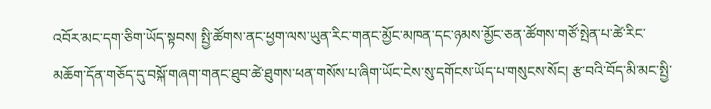འབོར་མང་དག་ཅིག་ཡོད་སྟབས། སྤྱི་ཚོགས་ནང་ཕྱག་ལས་ཡུན་རིང་གནང་མྱོང་མཁན་དང་ཉམས་མྱོང་ཅན་ཚོགས་གཙོ་སྤེན་པ་ཚེ་རིང་མཆོག་དོན་གཅོད་དུ་བསྐོ་གཞག་གནང་ཐུབ་ཚེ་ཐུགས་ཕན་གསོས་པ་ཞིག་ཡོང་ངེས་སུ་དགོངས་ཡོད་པ་གསུངས་སོང། རྩ་བའི་བོད་མི་མང་སྤྱི་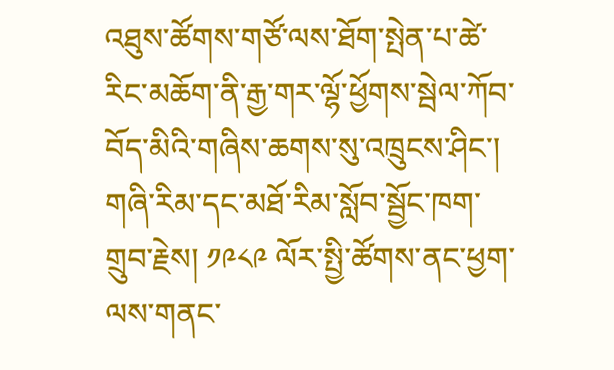འཐུས་ཚོགས་གཙོ་ལས་ཐོག་སྤེན་པ་ཚེ་རིང་མཆོག་ནི་རྒྱ་གར་ལྷོ་ཕྱོགས་སྦེལ་ཀོབ་བོད་མིའི་གཞིས་ཆགས་སུ་འཁྲུངས་ཤིང་། གཞི་རིམ་དང་མཐོ་རིམ་སློབ་སྦྱོང་ཁག་གྲུབ་རྗེས། ༡༩༨༩ ལོར་སྤྱི་ཚོགས་ནང་ཕྱག་ལས་གནང་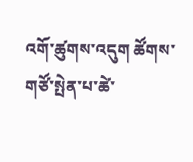འགོ་ཚུགས་འདུག ཚོགས་གཙོ་སྤེན་པ་ཚེ་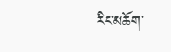རིང་མཆོག་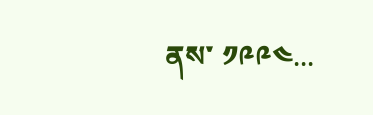ནས་ ༡༩༩༤...